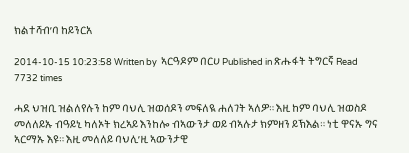ክልተሻብ’ባ ከይንርአ

2014-10-15 10:23:58 Written by  ኣርዓዶም በርሀ Published in ጽሑፋት ትግርኛ Read 7732 times

ሓደ ህዝቢ ዝልለየሉን ከም ባህሊ ዝወሰዶን መፍለዪ ሐለገት ኣለዎ። እዚ ከም ባህሊ ዝወስዶ መለለይኡ ብዓይኒ ካለኦት ክረኣይ እንከሎ ብኣውንታ ወይ ብኣሉታ ክምዘን ይኽእል። ነቲ ዋናኡ ግና ኣርማኡ እዩ። እዚ መለለይ ባህሊ’ዚ ኣውንታዊ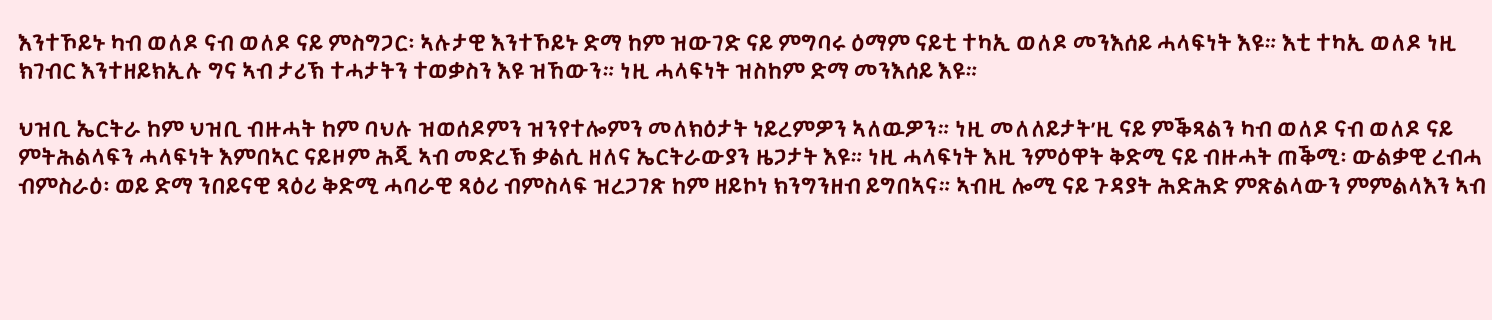እንተኾይኑ ካብ ወለዶ ናብ ወለዶ ናይ ምስግጋር፡ ኣሉታዊ እንተኾይኑ ድማ ከም ዝውገድ ናይ ምግባሩ ዕማም ናይቲ ተካኢ ወለዶ መንእሰይ ሓላፍነት እዩ። እቲ ተካኢ ወለዶ ነዚ ክገብር እንተዘይክኢሉ ግና ኣብ ታሪኽ ተሓታትን ተወቃስን እዩ ዝኸውን። ነዚ ሓላፍነት ዝስከም ድማ መንእሰይ እዩ።

ህዝቢ ኤርትራ ከም ህዝቢ ብዙሓት ከም ባህሉ ዝወሰዶምን ዝንየተሎምን መለክዕታት ነይረምዎን ኣለዉዎን። ነዚ መለለይታት’ዚ ናይ ምቕጻልን ካብ ወለዶ ናብ ወለዶ ናይ ምትሕልላፍን ሓላፍነት እምበኣር ናይዞም ሕጂ ኣብ መድረኽ ቃልሲ ዘለና ኤርትራውያን ዜጋታት እዩ። ነዚ ሓላፍነት እዚ ንምዕዋት ቅድሚ ናይ ብዙሓት ጠቕሚ፡ ውልቃዊ ረብሓ ብምስራዕ፡ ወይ ድማ ንበይናዊ ጻዕሪ ቅድሚ ሓባራዊ ጻዕሪ ብምስላፍ ዝረጋገጽ ከም ዘይኮነ ክንግንዘብ ይግበኣና። ኣብዚ ሎሚ ናይ ጉዳያት ሕድሕድ ምጽልላውን ምምልላእን ኣብ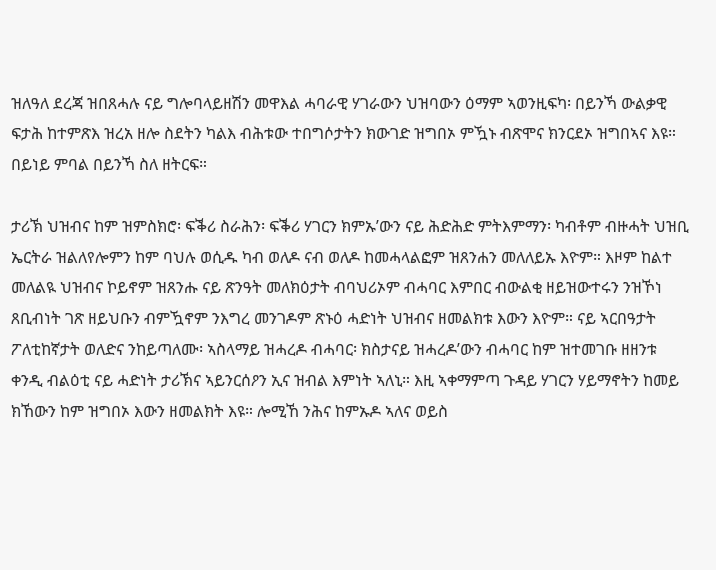ዝለዓለ ደረጃ ዝበጸሓሉ ናይ ግሎባላይዘሽን መዋእል ሓባራዊ ሃገራውን ህዝባውን ዕማም ኣወንዚፍካ፡ በይንኻ ውልቃዊ ፍታሕ ከተምጽእ ዝረአ ዘሎ ስደትን ካልእ ብሕቱው ተበግሶታትን ክውገድ ዝግበኦ ምዃኑ ብጽሞና ክንርደኦ ዝግበኣና እዩ። በይነይ ምባል በይንኻ ስለ ዘትርፍ።

ታሪኽ ህዝብና ከም ዝምስክሮ፡ ፍቕሪ ስራሕን፡ ፍቕሪ ሃገርን ክምኡ’ውን ናይ ሕድሕድ ምትእምማን፡ ካብቶም ብዙሓት ህዝቢ ኤርትራ ዝልለየሎምን ከም ባህሉ ወሲዱ ካብ ወለዶ ናብ ወለዶ ከመሓላልፎም ዝጸንሐን መለለይኡ እዮም። እዞም ከልተ መለልዪ ህዝብና ኮይኖም ዝጸንሑ ናይ ጽንዓት መለክዕታት ብባህሪኦም ብሓባር እምበር ብውልቂ ዘይዝውተሩን ንዝኾነ ጸቢብነት ገጽ ዘይህቡን ብምዃኖም ንእግረ መንገዶም ጽኑዕ ሓድነት ህዝብና ዘመልክቱ እውን እዮም። ናይ ኣርበዓታት ፖለቲከኛታት ወለድና ንከይጣለሙ፡ ኣስላማይ ዝሓረዶ ብሓባር፡ ክስታናይ ዝሓረዶ’ውን ብሓባር ከም ዝተመገቡ ዘዘንቱ ቀንዲ ብልዕቲ ናይ ሓድነት ታሪኽና ኣይንርሰዖን ኢና ዝብል እምነት ኣለኒ። እዚ ኣቀማምጣ ጉዳይ ሃገርን ሃይማኖትን ከመይ ክኸውን ከም ዝግበኦ እውን ዘመልክት እዩ። ሎሚኸ ንሕና ከምኡዶ ኣለና ወይስ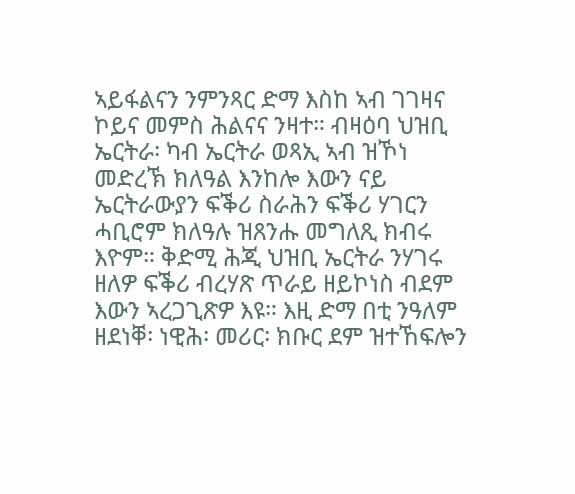ኣይፋልናን ንምንጻር ድማ እስከ ኣብ ገገዛና ኮይና መምስ ሕልናና ንዛተ። ብዛዕባ ህዝቢ ኤርትራ፡ ካብ ኤርትራ ወጻኢ ኣብ ዝኾነ መድረኽ ክለዓል እንከሎ እውን ናይ ኤርትራውያን ፍቕሪ ስራሕን ፍቕሪ ሃገርን ሓቢሮም ክለዓሉ ዝጸንሑ መግለጺ ክብሩ እዮም። ቅድሚ ሕጂ ህዝቢ ኤርትራ ንሃገሩ ዘለዎ ፍቕሪ ብረሃጽ ጥራይ ዘይኮነስ ብደም እውን ኣረጋጊጽዎ እዩ። እዚ ድማ በቲ ንዓለም ዘደነቐ፡ ነዊሕ፡ መሪር፡ ክቡር ደም ዝተኸፍሎን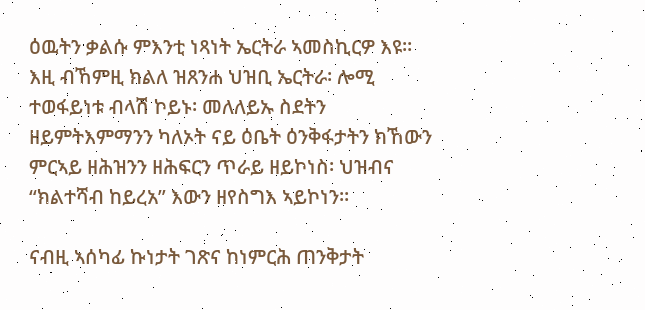ዕዉትን ቃልሱ ምእንቲ ነጻነት ኤርትራ ኣመስኪርዎ እዩ። እዚ ብኸምዚ ክልለ ዝጸንሐ ህዝቢ ኤርትራ፡ ሎሚ ተወፋይነቱ ብላሽ ኮይኑ፡ መለለይኡ ስደትን ዘይምትእምማንን ካለኦት ናይ ዕቤት ዕንቅፋታትን ክኸውን ምርኣይ ዘሕዝንን ዘሕፍርን ጥራይ ዘይኮነስ፡ ህዝብና “ክልተሻብ ከይረአ” እውን ዘየስግእ ኣይኮነን።

ናብዚ ኣሰካፊ ኩነታት ገጽና ከነምርሕ ጠንቅታት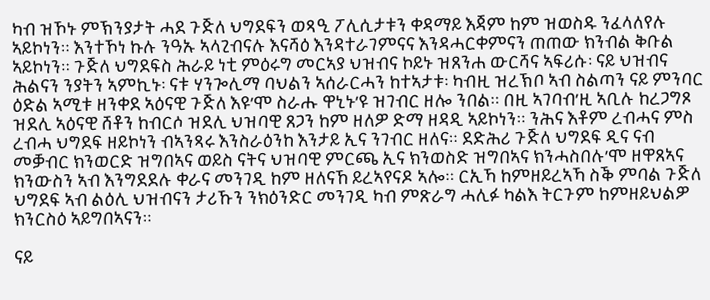ካብ ዝኾኑ ምኽንያታት ሓደ ጉጅለ ህግደፍን ወጻዒ ፖሊሲታቱን ቀዳማይ እጃም ከም ዝወስዱ ንፈላለየሉ ኣይኮነን። እንተኾነ ኩሉ ንዓኡ ኣላጊብናሉ እናሻዕ እንዳተራገምናና እንዳሓርቀምናን ጠጠው ክንብል ቅቡል ኣይኮነን። ጉጅለ ህግደፍስ ሕራይ ነቲ ምዕሩግ መርኣያ ህዝብና ኮይኑ ዝጸንሐ ውርሻና ኣፍሪሱ፡ ናይ ህዝብና ሕልናን ንያትን ኣምኪኑ፡ ናቱ ሃንጐሊማ ባህልን ኣሰራርሓን ከተኣታቱ፡ ካብዚ ዝረኽቦ ኣብ ስልጣን ናይ ምንባር ዕድል ኣሚቱ ዘንቀደ ኣዕናዊ ጉጅለ እዩ’ሞ ስራሑ ዋኒኑ’ዩ ዝገብር ዘሎ ንበል። በዚ ኣገባብ’ዚ ኣቢሉ ከረጋግጾ ዝደሊ ኣዕናዊ ሸቶን ከብርሶ ዝደሊ ህዝባዊ ጸጋን ከም ዘለዎ ድማ ዘዳዲ ኣይኮነን። ንሕና እቶም ረብሓና ምስ ረብሓ ህግደፍ ዘይኮነን ብኣንጻሩ እንስራዕንከ እንታይ ኢና ንገብር ዘለና። ደድሕሪ ጉጅለ ህግደፍ ዲና ናብ መቓብር ክንወርድ ዝግበኣና ወይስ ናትና ህዝባዊ ምርጫ ኢና ክንወስድ ዝግበኣና ክንሓስበሉ’ሞ ዘዋጸኣና ክንውስን ኣብ እንግደደሉ ቀራና መንገዲ ከም ዘለናኸ ይረኣየናዶ ኣሎ። ርኢኻ ከምዘይረኣኻ ስቕ ምባል ጉጅለ ህግደፍ ኣብ ልዕሊ ህዝብናን ታሪኹን ንክዕንድር መንገዲ ካብ ምጽራግ ሓሊፉ ካልእ ትርጉም ከምዘይህልዎ ክንርስዕ ኣይግበኣናን።

ናይ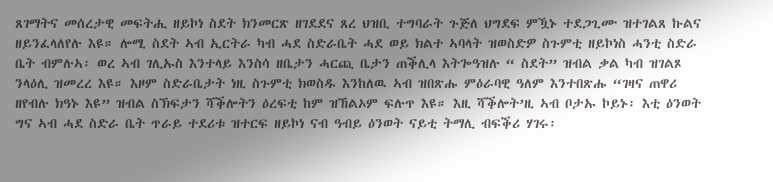ጸገማትና መሰረታዊ መፍትሒ ዘይኮነ ስደት ክንመርጽ ዘገደደና ጸረ ህዝቢ ተግባራት ጉጅለ ህግደፍ ምዃኑ ተደጋጊሙ ዝተገልጸ ኩልና ዘይንፈላለየሉ እዩ። ሎሚ ስደት ኣብ ኢርትራ ካብ ሓደ ስድራቤት ሓደ ወይ ክልተ ኣባላት ዝወስድዎ ስጉምቲ ዘይኮነስ ሓንቲ ስድራ ቤት ብምሉኣ፡ ወረ ኣብ ገሊኡስ እንተላይ እንስሳ ዘቤታን ሓርጪ ቤታን ጠቕሊላ እትጐዓዝሉ “ ስደት” ዝብል ቃል ካብ ዝገልጾ ንላዕሊ ዝመረረ እዩ። እዞም ስድራቤታት ነዚ ስጉምቲ ክወስዱ እንከለዉ ኣብ ዝበጽሑ ምዕራባዊ ዓለም እንተበጽሑ “ገዛና ጠዋሪ ዘየብሉ ክዓኑ እዩ” ዝብል ስኽፍታን ሻቕሎትን ዕረፍቲ ከም ዝኸልኦም ፍሉጥ እዩ። እዚ ሻቕሎት’ዚ ኣብ ቦታኡ ኮይኑ፡ እቲ ዕንወት ግና ኣብ ሓደ ስድራ ቤት ጥራይ ተደሪቱ ዝተርፍ ዘይኮነ ናብ ዓብይ ዕንወት ናይቲ ትማሊ ብፍቕሪ ሃገሩ፡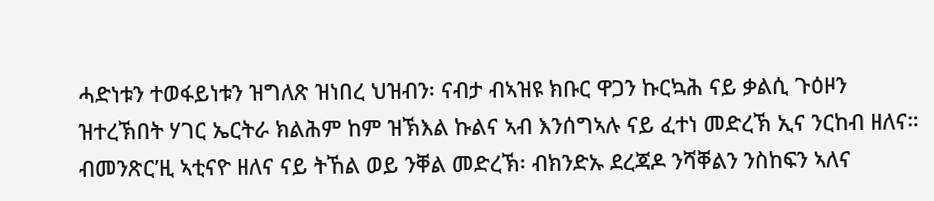ሓድነቱን ተወፋይነቱን ዝግለጽ ዝነበረ ህዝብን፡ ናብታ ብኣዝዩ ክቡር ዋጋን ኩርኳሕ ናይ ቃልሲ ጉዕዞን ዝተረኽበት ሃገር ኤርትራ ክልሕም ከም ዝኽእል ኩልና ኣብ እንሰግኣሉ ናይ ፈተነ መድረኽ ኢና ንርከብ ዘለና። ብመንጽር’ዚ ኣቲናዮ ዘለና ናይ ትኸል ወይ ንቐል መድረኽ፡ ብክንድኡ ደረጃዶ ንሻቐልን ንስከፍን ኣለና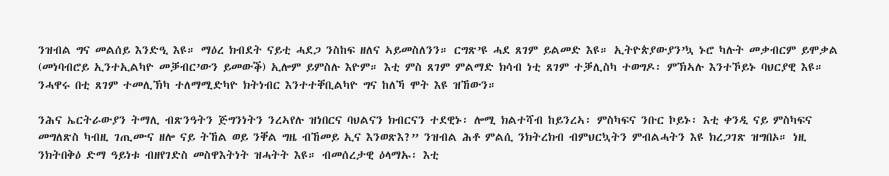ንዝብል ግና መልሰይ እንድዒ እዩ። ማዕረ ክብደት ናይቲ ሓደጋ ንስከፍ ዘለና ኣይመስለንን። ርግጽ’ዩ ሓደ ጸገም ይልመድ እዩ። ኢትዮጵያውያን’ኳ ኑሮ ካሉት መቃብርም ይሞቃል (መነባብሮይ ኢንተኢልካዮ መቓብር’ውን ይመውቕ) ኢሎም ይምስሉ እዮም። እቲ ምስ ጸገም ምልማድ ክሳብ ነቲ ጸገም ተቓሊስካ ተወግዶ፡ ምኽኣሉ እንተኾይኑ ባህርያዊ እዩ። ንሓዋሩ በቲ ጸገም ተመሊኽካ ተለማሚድካዮ ክትነብር እንተተቐቢልካዮ ግና ከለኻ ሞት እዩ ዝኸውን።

ንሕና ኤርትራውያን ትማሊ ብጽንዓትን ጅግንነትን ንረኣየሉ ዝነበርና ባህልናን ክብርናን ተደዊኑ፡ ሎሚ ክልተሻብ ከይንረኣ፡ ምስካፍና ንቡር ኮይኑ፡ እቲ ቀንዲ ናይ ምስካፍና መግለጽስ ካብዚ ገጢሙና ዘሎ ናይ ትኸል ወይ ንቐል ግዜ ብኸመይ ኢና እንወጽእ?” ንዝብል ሕቶ ምልሲ ንክትረክብ ብምህርኳትን ምብልሓትን እዩ ክረጋገጽ ዝግበኦ። ነዚ ንክትበቅዕ ድማ ዓይነቱ ብዘየገድስ መስዋእትነት ዝሓትት እዩ። ብመሰረታዊ ዕላማኡ፡ እቲ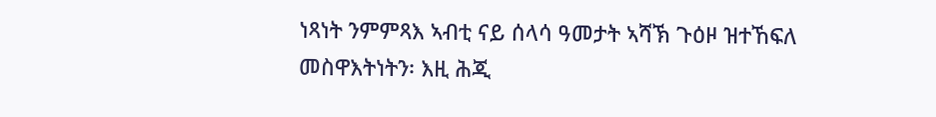ነጻነት ንምምጻእ ኣብቲ ናይ ሰላሳ ዓመታት ኣሻኽ ጉዕዞ ዝተኸፍለ መስዋእትነትን፡ እዚ ሕጂ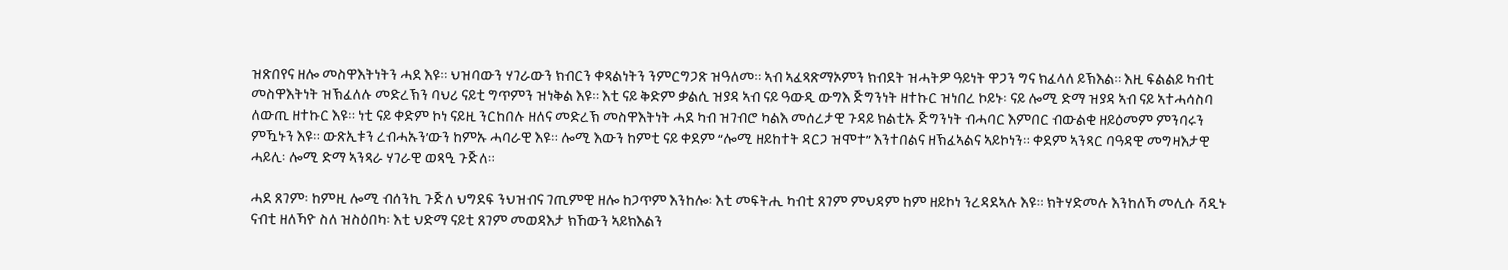ዝጽበየና ዘሎ መስዋእትነትን ሓደ እዩ። ህዝባውን ሃገራውን ክብርን ቀጻልነትን ንምርግጋጽ ዝዓለመ። ኣብ ኣፈጻጽማኦምን ክብደት ዝሓትዎ ዓይነት ዋጋን ግና ክፈላለ ይኽእል። እዚ ፍልልይ ካብቲ መስዋእትነት ዝኽፈለሉ መድረኽን ባህሪ ናይቲ ግጥምን ዝነቅል እዩ። እቲ ናይ ቅድም ቃልሲ ዝያዳ ኣብ ናይ ዓውዲ ውግእ ጅግንነት ዘተኩር ዝነበረ ኮይኑ፡ ናይ ሎሚ ድማ ዝያዳ ኣብ ናይ ኣተሓሳስባ ለውጢ ዘተኩር እዩ። ነቲ ናይ ቀድም ኮነ ናይዚ ንርከበሉ ዘለና መድረኽ መስዋእትነት ሓደ ካብ ዝገብሮ ካልእ መሰረታዊ ጉዳይ ክልቲኡ ጅግንነት ብሓባር እምበር ብውልቂ ዘይዕመም ምንባሩን ምዃኑን እዩ። ውጽኢቱን ረብሓኡን’ውን ከምኡ ሓባራዊ እዩ። ሎሚ እውን ከምቲ ናይ ቀደም “ሎሚ ዘይከተት ዳርጋ ዝሞተ” እንተበልና ዘኽፈኣልና ኣይኮነን። ቀደም ኣንጻር ባዓዳዊ መግዛእታዊ ሓይሊ፡ ሎሚ ድማ ኣንጻራ ሃገራዊ ወጻዒ ጉጅለ።

ሓደ ጸገም፡ ከምዚ ሎሚ ብሰንኪ ጉጅለ ህግደፍ ንህዝብና ገጢምዊ ዘሎ ከጋጥም እንከሎ፡ እቲ መፍትሒ ካብቲ ጸገም ምህዳም ከም ዘይኮነ ንረዳደኣሉ እዩ። ክትሃድመሉ እንከለኻ መሊሱ ሻዲኑ ናብቲ ዘለኻዮ ስለ ዝስዕበካ፡ እቲ ህድማ ናይቲ ጸገም መወዳእታ ክኸውን ኣይክእልን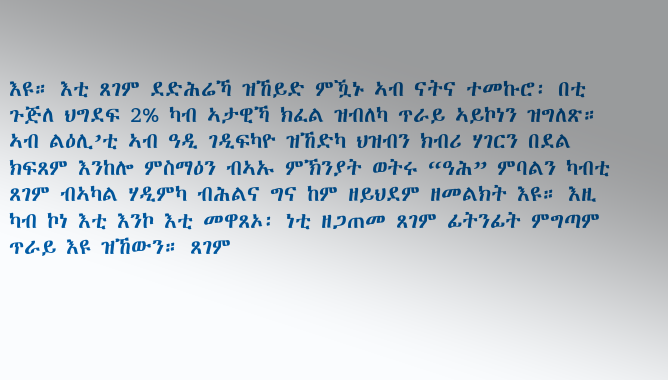እዩ። እቲ ጸገም ደድሕሬኻ ዝኸይድ ምዃኑ ኣብ ናትና ተመኩሮ፡ በቲ ጉጅለ ህግደፍ 2% ካብ ኣታዊኻ ክፈል ዝብለካ ጥራይ ኣይኮነን ዝግለጽ። ኣብ ልዕሊ’ቲ ኣብ ዓዲ ገዲፍካዮ ዝኸድካ ህዝብን ክብሪ ሃገርን በደል ክፍጸም እንከሎ ምስማዕን ብኣኡ ምኽንያት ወትሩ “ዓሕ” ምባልን ካብቲ ጸገም ብኣካል ሃዲምካ ብሕልና ግና ከም ዘይህደም ዘመልክት እዩ። እዚ ካብ ኮነ እቲ እንኮ እቲ መዋጸኦ፡ ነቲ ዘጋጠመ ጸገም ፊትንፊት ምግጣም ጥራይ እዩ ዝኸውን። ጸገም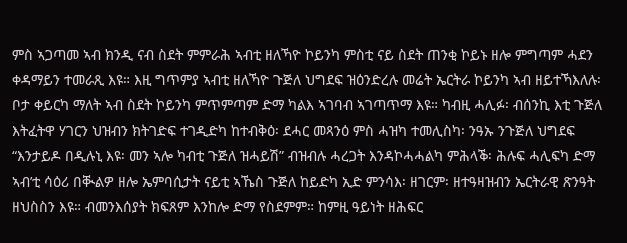ምስ ኣጋጣመ ኣብ ክንዲ ናብ ስደት ምምራሕ ኣብቲ ዘለኻዮ ኮይንካ ምስቲ ናይ ስደት ጠንቂ ኮይኑ ዘሎ ምግጣም ሓደን ቀዳማይን ተመራጺ እዩ። እዚ ግጥምያ ኣብቲ ዘለኻዮ ጉጅለ ህግደፍ ዝዕንድረሉ መሬት ኤርትራ ኮይንካ ኣብ ዘይተኻእለሉ፡ ቦታ ቀይርካ ማለት ኣብ ስደት ኮይንካ ምጥምጣም ድማ ካልእ ኣገባብ ኣገጣጥማ እዩ። ካብዚ ሓሊፉ፡ ብሰንኪ እቲ ጉጅለ እትፈትዋ ሃገርን ህዝብን ክትገድፍ ተገዲድካ ከተብቅዕ፡ ደሓር መጻንዕ ምስ ሓዝካ ተመሊስካ፡ ንዓኡ ንጉጅለ ህግደፍ “እንታይዶ በዲሉኒ እዩ፡ መን ኣሎ ካብቲ ጉጅለ ዝሓይሽ” ብዝብሉ ሓረጋት እንዳኮሓሓልካ ምሕላቕ፡ ሕሉፍ ሓሊፍካ ድማ ኣብ’ቲ ሳዕሪ በቚልዎ ዘሎ ኤምባሲታት ናይቲ ኣኼስ ጉጅለ ከይድካ ኢድ ምንሳእ፡ ዘገርም፡ ዘተዓዛዝብን ኤርትራዊ ጽንዓት ዘህስስን እዩ። ብመንእሰያት ክፍጸም እንከሎ ድማ የስደምም። ከምዚ ዓይነት ዘሕፍር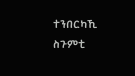ተንበርካኺ ስጉምቲ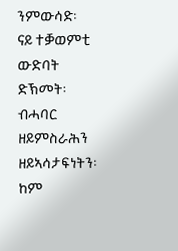ንምውሳድ፡  ናይ ተቓወምቲ ውድባት ድኽመት፡ ብሓባር ዘይምስራሕን ዘይኣሳታፍነትን፡ ከም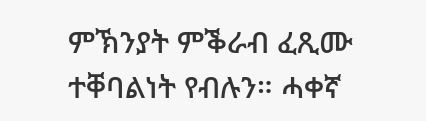ምኽንያት ምቕራብ ፈጺሙ ተቐባልነት የብሉን። ሓቀኛ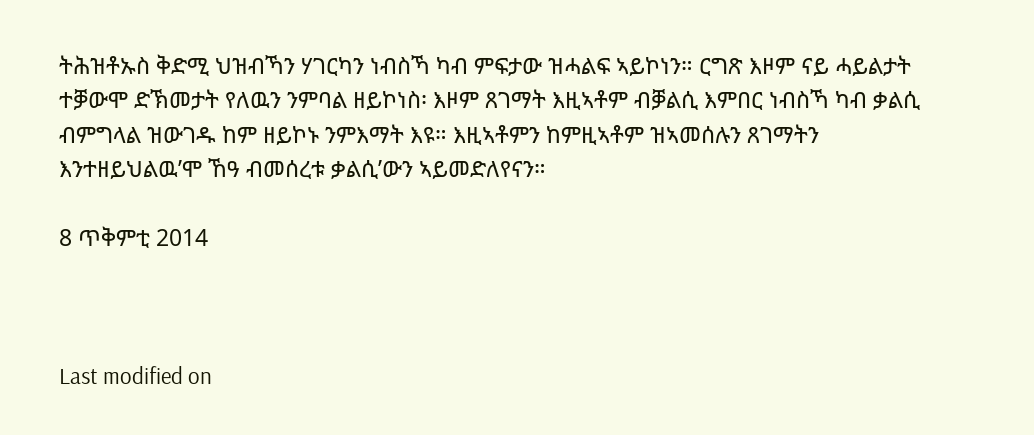ትሕዝቶኡስ ቅድሚ ህዝብኻን ሃገርካን ነብስኻ ካብ ምፍታው ዝሓልፍ ኣይኮነን። ርግጽ እዞም ናይ ሓይልታት ተቓውሞ ድኽመታት የለዉን ንምባል ዘይኮነስ፡ እዞም ጸገማት እዚኣቶም ብቓልሲ እምበር ነብስኻ ካብ ቃልሲ ብምግላል ዝውገዱ ከም ዘይኮኑ ንምእማት እዩ። እዚኣቶምን ከምዚኣቶም ዝኣመሰሉን ጸገማትን እንተዘይህልዉ’ሞ ኸዓ ብመሰረቱ ቃልሲ’ውን ኣይመድለየናን።

8 ጥቅምቲ 2014



Last modified on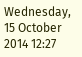Wednesday, 15 October 2014 12:27